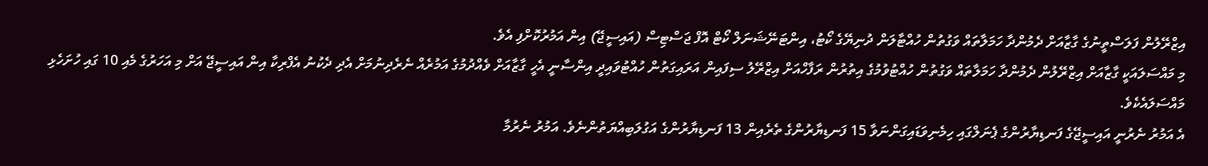އިޒްރޭލުން ފަލަސްތީނުގެ ގާޒާއަށް ދެމުންދާ ހަމަލާތައް ވަގުތުން ހުއްޓާލަން ދުނިޔޭގެ ކޯޓު، އިންޓަނޭޝަނަލް ކޯޓް އޮފް ޖަސްޓިސް (އައިސީޖޭ) އިން އަމުރުކޮށްފި އެވެ.
މި މައްސަލައަކީ ގާޒާއަށް އިޒްރޭލުން ދެމުންދާ ހަމަލާތައް ވަގުތުން ހުއްޓުވުމުގެ އިތުރުން ރަފާހްއަށް އިޒްރޭލު ސިފައިން އަރައިގަތުން ހުއްޓުވައިދީ އިންސާނީ އެހީ ގާޒާއަށް ވެއްދުމުގެ އަމުރެއް ނެރެދިނުމަށް އެދި ދެކުނު އެފްރިކާ އިން އައިސީޖޭ އަށް މި އަހަރުގެ މެއި 10 ގައި ހުށަހެޅި މައްސަލައެކެވެ.
އެ އަމުރު ނެރުނީ އައިސީޖޭގެ ފަނޑިޔާރުންގެ ޕެނަލްގައި ހިމެނިވަޑައިގަންނަވާ 15 ފަނޑިޔާރުންގެ ތެރެއިން 13 ފަނޑިޔާރުންގެ އަގުލަބިއްޔަތުންނެވެ. އަމުރު ނެރުމާ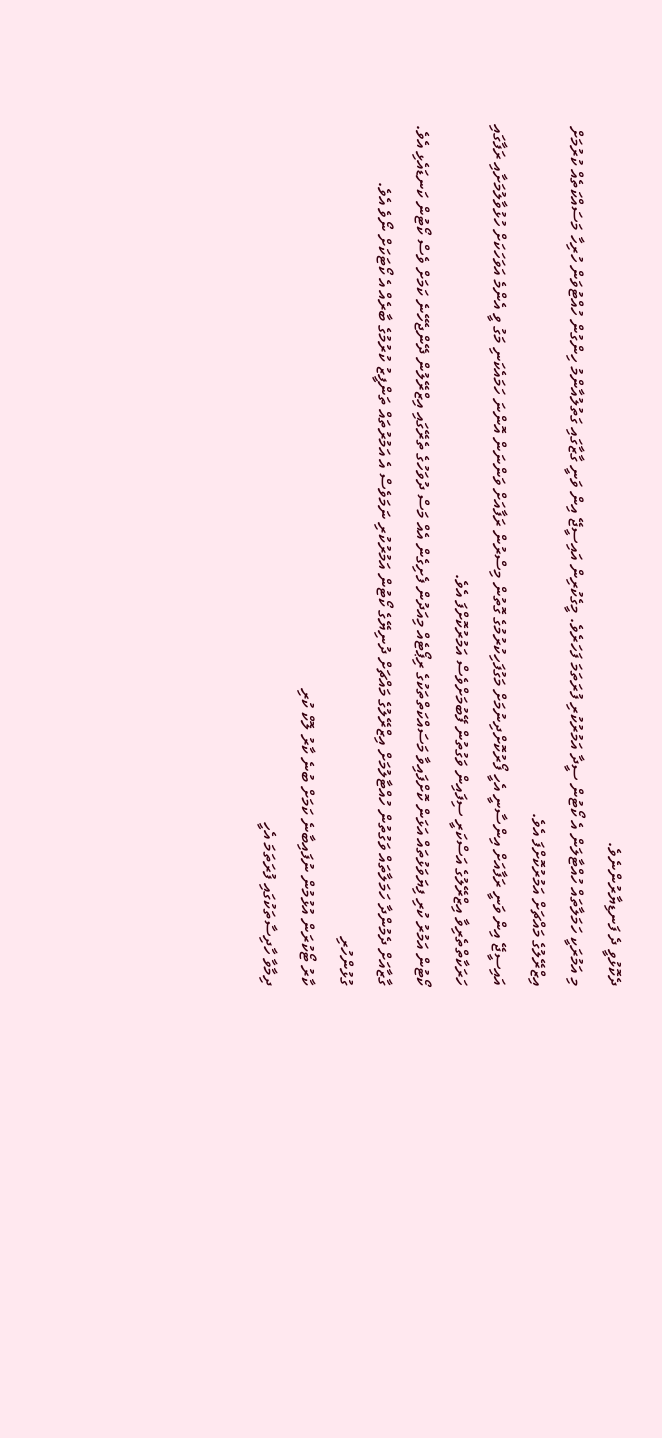ދެކޮޅުވީ ދެ ފަނޑިޔާރުންނެވެ.
މި އަމުރަކީ ހަމަލާތައް ހުއްޓާލަން އެ ކޯޓުން ސީދާ އަމުރުކުރި ފުރަތަމަ ފަހަރެވެ. މީގެކުރިން އައިސީޖޭ އިން ވަނީ ގާޒާގައި ގަތުލުއާންމު ހިންގުން ހުއްޓުވަން ހުރިހާ މަސައްކަތެއް ކުރުމަށް އިޒްރޭލުގެ މައްޗަށް އަމުރުކޮށްފަ އެވެ.
އައިސީޖޭ އިން ވަނީ ރަފާއަށް އިންސާނީ އެހީ ފޯރުކޮށްދިނުމަށް މަގުފަހިކުރުމުގެ ގޮތުން މިސްރުން ރަފާއަށް ވަންނަން އޮންނަ ހަމައެކަނި މަގު ވީ އެންމެ އަވަހަކަށް ހުޅުވާލުމަށާއި ރަފާގައި ހަރަކާތްތެރިވާ އިޒްރޭލުގެ އަސްކަރީ ސިފައިން ވަގުތުން ފޭބުމަށްވެސް އަމުރުކޮށްފަ އެވެ.
ކޯޓުން އަމުރު ކުރި ފިޔަވަޅުތައް އަޅަން ކޮށްފައިވާ މަސައްކަތްތަކުގެ ރިޕޯޓެއް މިއަދުން ފެށިގެން އެއް މަސް ދުވަހުގެ ތެރޭގައި އިޒްރޭލުން ދޭންޖެހޭނެ ކަމަށް ވެސް ކޯޓުން ކަނޑައެޅި އެވެ.
ގާޒާއަށް ދެމުންދާ ހަމަލާތައް ވަގުތުން ހުއްޓާލުމަށް އިޒްރޭލުގެ މައްޗަށް ދުނިޔޭގެ ކޯޓުން އަމުރުކުރި ނަމަވެސް އެ އަމުރުތައް ތަންފީޒު ކުރުމުގެ ބާރެއް އެ ކޯޓަކަށް ނޯވެ އެވެ.
ގުޅުންހުރި
ކާރު ޓޯކުރަން އުޅުމުން ނުފައިބާނެ ކަމަށް ބުނެ ކާރު ލޮކް ކުރި
ދިމާވާ ހާދިސާތަކުގައި ފުރަތަމަ އެހީ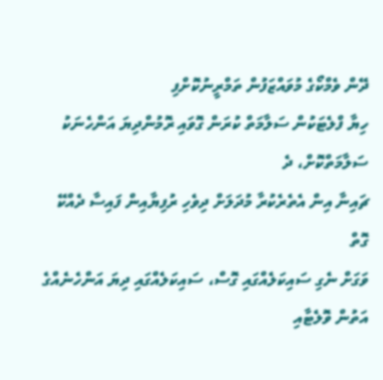ދޭން ވެމްކޯގެ މުވައްޒަފުން ތަމްރީނުކޮށްފި
ހިޔާ ފްލެޓަކުން ސަލާމަތް ކުރަން ގޮވައި ރޮމުންދިޔަ އަންހެނަކު ސަލާމަތްކޮށް، ދެ
ޗައިނާ އިން އެތެރެކުރާ މުދަލަށް ދިވެހި ރުފިޔާއިން ފައިސާ ދެއްކޭ ގޮތް
ވަގަށް ނެގި ސައިކަލެއްގައި ގޮސް، ސައިކަލެއްގައި ދިޔަ އަންހެނެއްގެ އަތުން ވޮލެޓާއި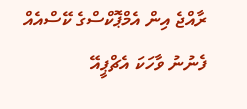ރާއްޖެ އިން އެމްޕޮކްސްގެ ކޭސްއެއް ފެނުނު ވާހަކަ އެޗްޕީއޭ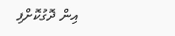އިން ދޮގުކޮށްފި